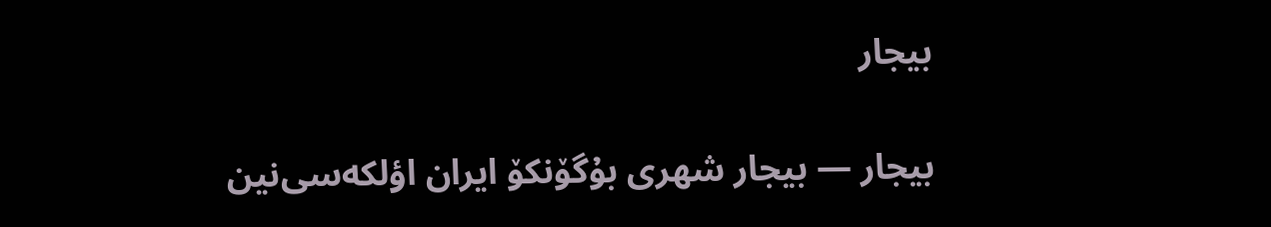بیجار

بیجار — بیجار شهری بۇگۆنکۆ ایران اؤلکه‌سی‌نین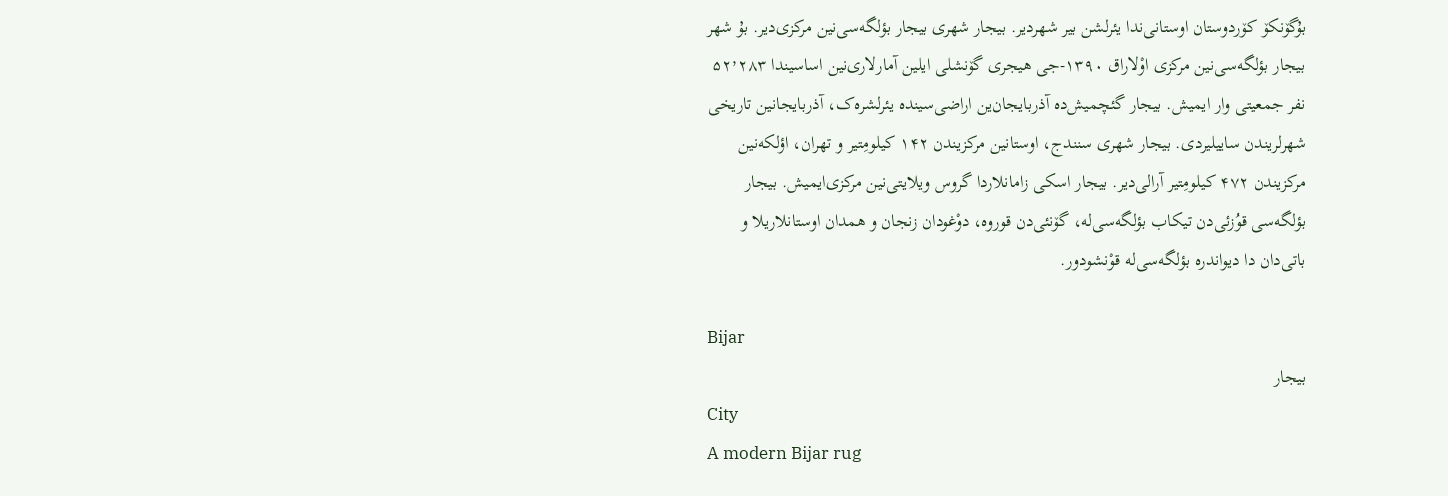بۇگۆنکۆ کۆردوستان اوستانی‌ندا یئرلشن بیر شهردیر. بیجار شهری بیجار بؤلگه‌سی‌نین مرکزی‌دیر. بۇ شهر بیجار بؤلگه‌سی‌نین مرکزی اوْلاراق ۱۳۹۰-جی هیجری گۆنشلی ایلین آمارلاری‌نین اساسیندا ۵٢٬٢٨٣ نفر جمعیتی وار ایمیش. بیجار گئچمیش‌ده آذربایجان‌ین اراضی‌سینده یئرلشره‌ک، آذربایجانین تاریخی شهرلریندن ساییلیردی. بیجار شهری سنندج، اوستانین مرکزیندن ۱۴۲ کیلومِتیر و تهران، اؤلکه‌نین مرکزیندن ۴۷۲ کیلومِتیر آرالی‌دیر. بیجار اسکی زامانلاردا گروس ویلایتی‌نین مرکزی‌ایمیش. بیجار بؤلگه‌سی قوُزئی‌دن تیکاب بؤلگه‌سی‌له، گۆنئی‌دن قوروه، دوْغودان زنجان و همدان اوستانلاریلا و باتی‌دان دا دیواندره بؤلگه‌سی‌له قوْنشودور.

Bijar
بيجار
City
A modern Bijar rug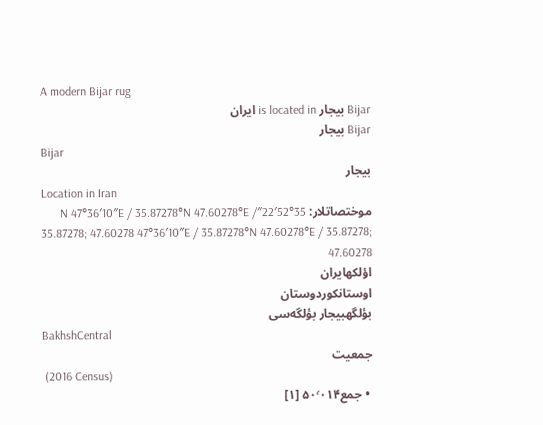A modern Bijar rug
Bijar بيجار is located in ایران
Bijar بيجار
Bijar
بيجار
Location in Iran
موختصاتلار: 35°52′22″N 47°36′10″E / 35.87278°N 47.60278°E / 35.87278; 47.60278 47°36′10″E / 35.87278°N 47.60278°E / 35.87278; 47.60278
اؤلکهایران
اوستانکوردوستان
بؤلگهبیجار بؤلگه‌سی
BakhshCentral
جمعیت
 (2016 Census)
 • جمع۵۰٬۰۱۴ [۱]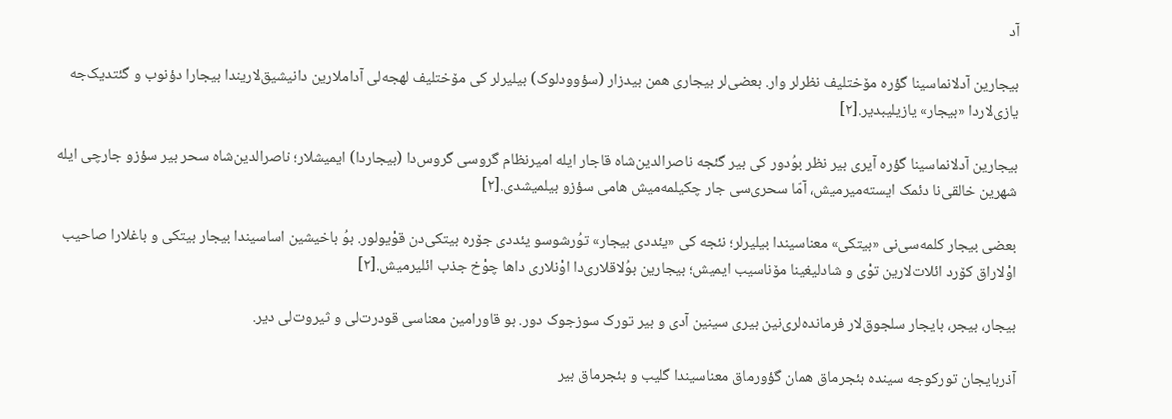آد

بیجارین آدلانماسینا گؤره مۆختلیف نظرلر وار. بعضی‌لر بیجاری همن بیدزار (سؤوودلوک) بیلیرلر کی مۆختلیف لهجه‌لی آداملارین دانیشیق‌لاریندا بیجارا دؤنوب و گئتدیک‌جه یازی‌لاردا «بیجار» یازیلیبدیر.[۲]

بیجارین آدلانماسینا گؤره آیری بیر نظر بوُدور کی بیر گئجه ناصرالدین‌شاه قاجار ایله امیرنظام گروسی گروس‌دا (بیجاردا) ایمیشلار؛ ناصرالدین‌شاه سحر بیر سؤزو جارچی ایله شهرین خالقی‌نا دئمک ایسته‌میرمیش، آمّا سحری‌سی جار چکیلمه‌میش هامی سؤزو بیلمیشدی.[۲]

بعضی بیجار کلمه‌سی‌نی «بیتکی» معناسیندا بیلیرلر؛ نئجه کی «یئددی بیجار» توُرشوسو یئددی جۆره بیتکی‌دن قوْیولور. بوُ باخیشین اساسیندا بیجار بیتکی و باغلارا صاحیب اوْلاراق کۆرد ائلات‌لارین توْی و شادلیغینا مۆناسیب ایمیش؛ بیجارین بوُلاقلاری‌دا اوْنلاری داها چوْخ جذب ائلیرمیش.[۲]

بیجار، بیجر، بایجار سلجوق‌لار فرمانده‌لری‌نین بیری سینین آدی و بیر تورک سوزجوک دور. بو قاورامین معناسی قودرت‌لی و ثیروت‌لی دیر.

آذربایجان تورکوجه سینده بئجرماق همان گؤورماق معناسیندا گلیب و بئجرماق بیر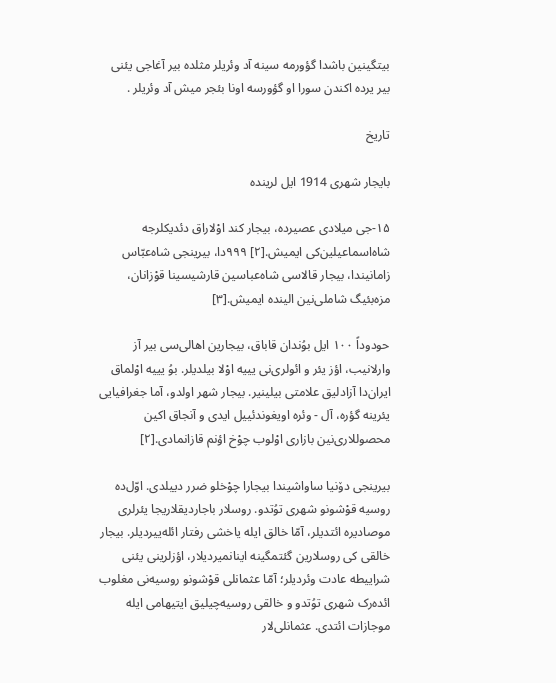بیتگینین باشدا گؤورمه سینه آد وئریلر مثلده بیر آغاجی یئنی بیر یرده اکندن سورا او گؤورسه اونا بئجر میش آد وئریلر .

تاریخ

بایجار شهری 1914 ایل لرینده

۱۵-جی میلادی عصیرده، بیجار کند اوْلاراق دئدیکلرجه شاه‌اسماعیلین‌کی ایمیش.[۲] ۹۹۹دا، بیرینجی شاه‌عبّاس زامانیندا، بیجار قالاسی شاه‌عباسین قارشیسینا قوْزانان، مزه‌بئیگ شاملی‌نین الینده ایمیش.[۳]

حودوداً ۱۰۰ ایل بوُندان قاباق، بیجارین اهالی‌سی بیر آز وارلانیب، اؤز یئر و ائولری‌نی یییه اوْلا بیلدیلر. بوُ یییه اوْلماق ایران‌دا آزادلیق علامتی بیلینیر. بیجار شهر اولدو، آما جغرافیایی یئرینه گؤره، آل - وئره اویغوندئییل ایدی و آنجاق اکین محصوللاری‌نین بازاری اوْلوب چوْخ اؤنم قازانمادی.[۲]

بیرینجی دۆنیا ساواشیندا بیجارا چوْخلو ضرر دییلدی. اوّل‌ده روسیه قوْشونو شهری توُتدو. روسلار باجاردیقلاریجا یئرلری موصادیره ائتدیلر، آمّا خالق ایله یاخشی رفتار ائله‌ییردیلر. بیجار خالقی کی روسلارین گئتمگینه اینانمیردیلار، اؤزلرینی یئنی شراییطه عادت وئردیلر؛ آمّا عثمانلی قوْشونو روسیه‌نی مغلوب ائده‌رک شهری توُتدو و خالقی روسیه‌چیلیق ایتیهامی ایله موجازات ائتدی. عثمانلی‌لار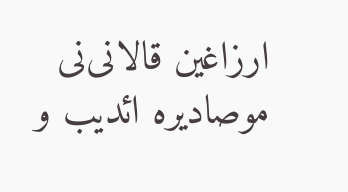ارزاغین قالانی‌نی موصادیره ائدیب و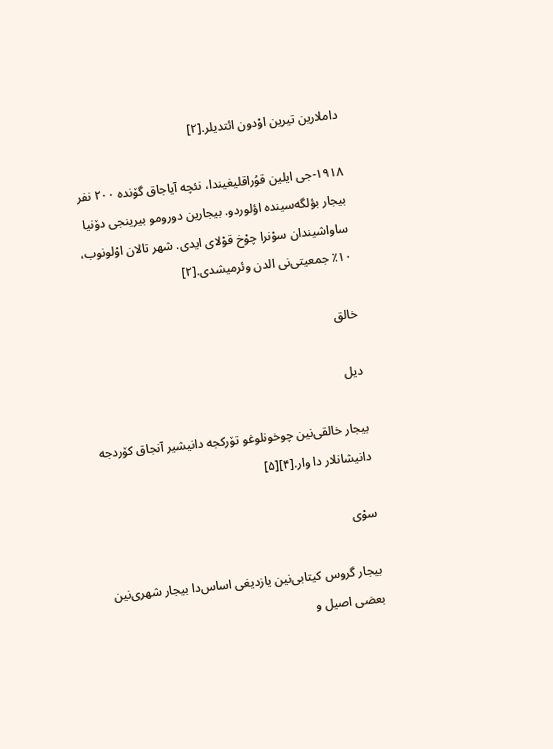داملارین تیرین اوْدون ائتدیلر.[۲]

۱۹۱۸-جی ایلین قوُراقلیغیندا، نئچه آیاجاق گۆنده ۲۰۰ نفر بیجار بؤلگه‌سینده اؤلوردو. بیجارین دورومو بیرینجی دۆنیا ساواشیندان سوْنرا چوْخ قوْلای ایدی. شهر تالان اوْلونوب، ۱۰٪ جمعیتی‌نی الدن وئرمیشدی.[۲]

خالق

دیل

بیجار خالقی‌نین چوخونلوغو تۆرکجه دانیشیر آنجاق کۆردجه دانیشانلار دا وار.[۴][۵]

سوْی

بیجار گروس کیتابی‌نین یازدیغی اساس‌دا بیجار شهری‌نین بعضی اصیل و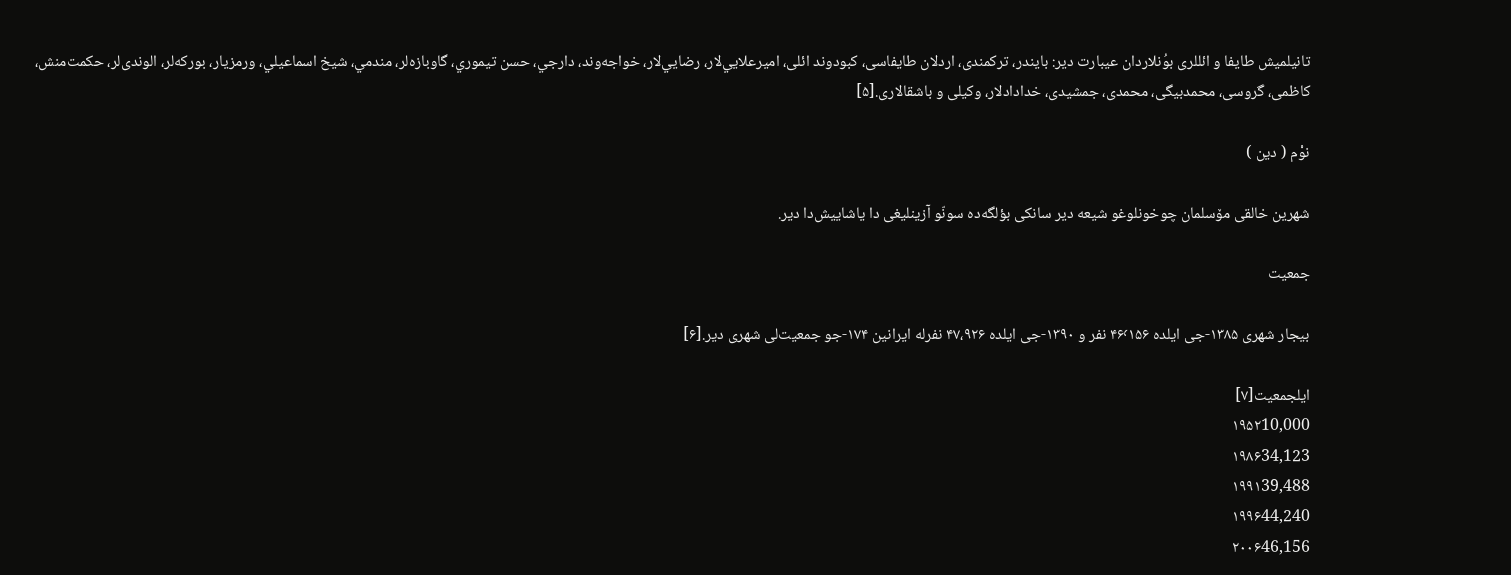تانیلمیش طایفا و ائللری بوُنلاردان عیبارت دیر: بايندر، ترکمندی، اردلان طایفاسی، کبودوند ائلی، اميرعلايي‌لار، رضايي‌لار، خواجه‌وند، دارجي، حسن تيموري، گاوبازه‌لر، مندمي، شيخ اسماعيلي، ورمزيار، بورکه‌لر، الوندی‌لر، حکمت‌منش، کاظمی، گروسی، محمدبيگی، محمدی، جمشيدی، خدادادلار، وکيلی و باشقالاری.[۵]

نوْم ( دین )

شهرین خالقی مۆسلمان چوخونلوغو شیعه دیر سانکی بؤلگه‌ده سونّو آزینلیغی دا یاشاییش‌دا دیر.

جمعیت

بیجار شهری ۱۳۸۵-جی ایلده ۴۶٬۱۵۶ نفر و ۱۳۹۰-جی ایلده ۴۷،۹۲۶ نفرله ایرانین ۱۷۴-جو جمعیت‌لی شهری دیر.[۶]

ایلجمعیت[۷]
۱۹۵۲10,000
۱۹۸۶34,123
۱۹۹۱39,488
۱۹۹۶44,240
۲۰۰۶46,156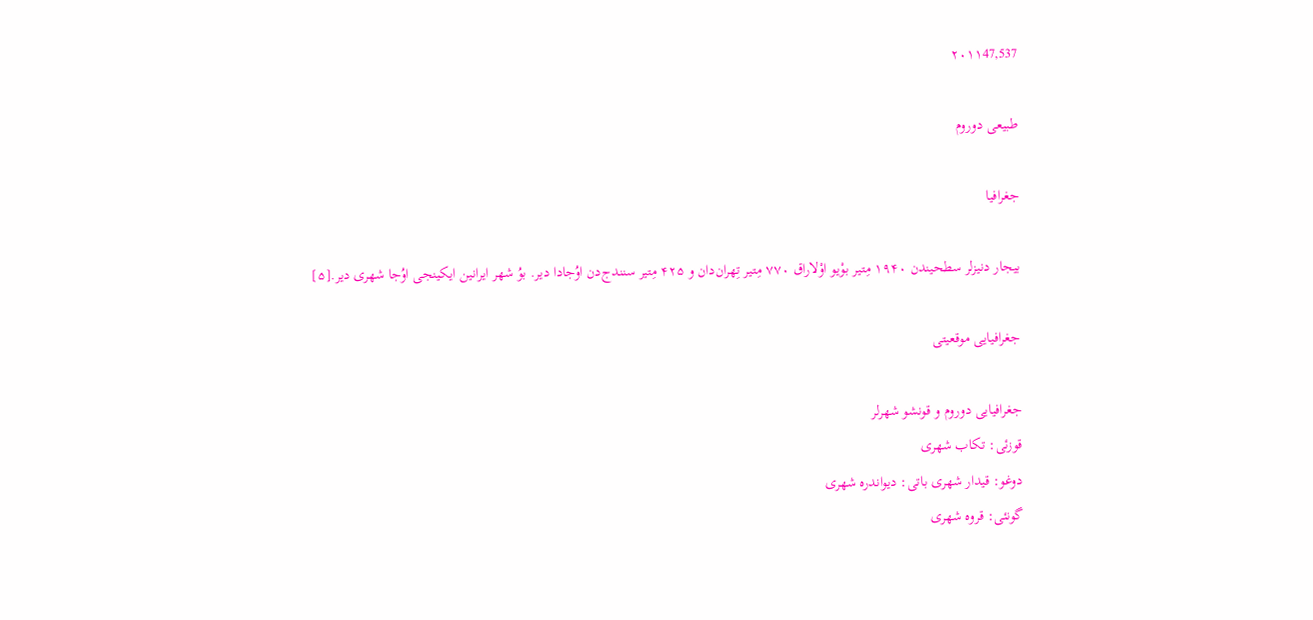۲۰۱۱47,537

طبیعی دوروم

جغرافیا

بیجار دنیزلر سطحیندن ۱۹۴۰ مِتیر بوْیو اوْلاراق ۷۷۰ مِتیر تِهران‌دان و ۴۲۵ مِتیر سنندج‌دن اوُجادا دیر. بوُ شهر ایرانین ایکینجی اوُجا شهری دیر.[۵]

جغرافیایی موقعیتی

جغرافیایی دوروم و قونشو شهرلر
قوزئی: تکاب شهری
دوغو: قیدار شهری باتی: دیواندره شهری
گونئی: قروه شهری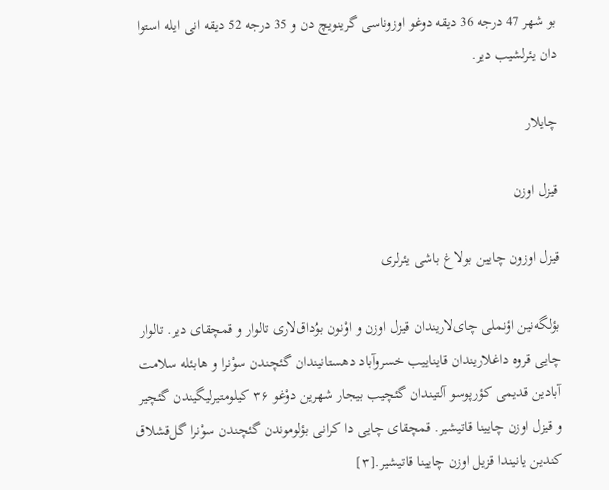بو شهر 47 درجه 36 دیقه دوغو اوزوناسی گرینویچ دن و 35 درجه 52 دیقه انی ایله استوا دان یئرلشیب دیر.

چایلار

قیزل اوزن

قیزل اوزون چایین بولاغ باشی یئرلری

بؤلگه‌نین اؤنملی چای‌لاریندان قیزل اوزن و اوْنون بوُداق‌لاری تالوار و قمچقای دیر. تالوار چایی قروه داغلاریندان قایناییب خسروآباد دهستانیندان گئچندن سوْنرا و هابئله سلامت آبادین قدیمی کؤرپوسو آلتیندان گئچیب بیجار شهرین دوْغو ۳۶ کیلومتیرلیگیندن گئچیر و قیزل اوزن چایینا قاتیشیر. قمچقای چایی دا کرانی بؤلوموندن گئچندن سوْنرا گل‌قشلاق کندین یانیندا قزیل اوزن چایینا قاتیشیر.[۳]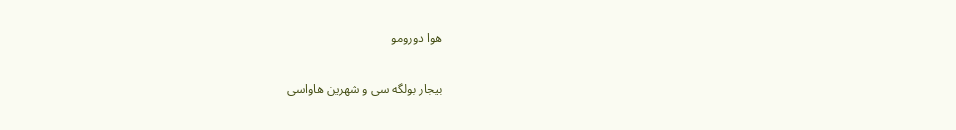هوا دورومو

بیجار بولگه سی و شهرین هاواسی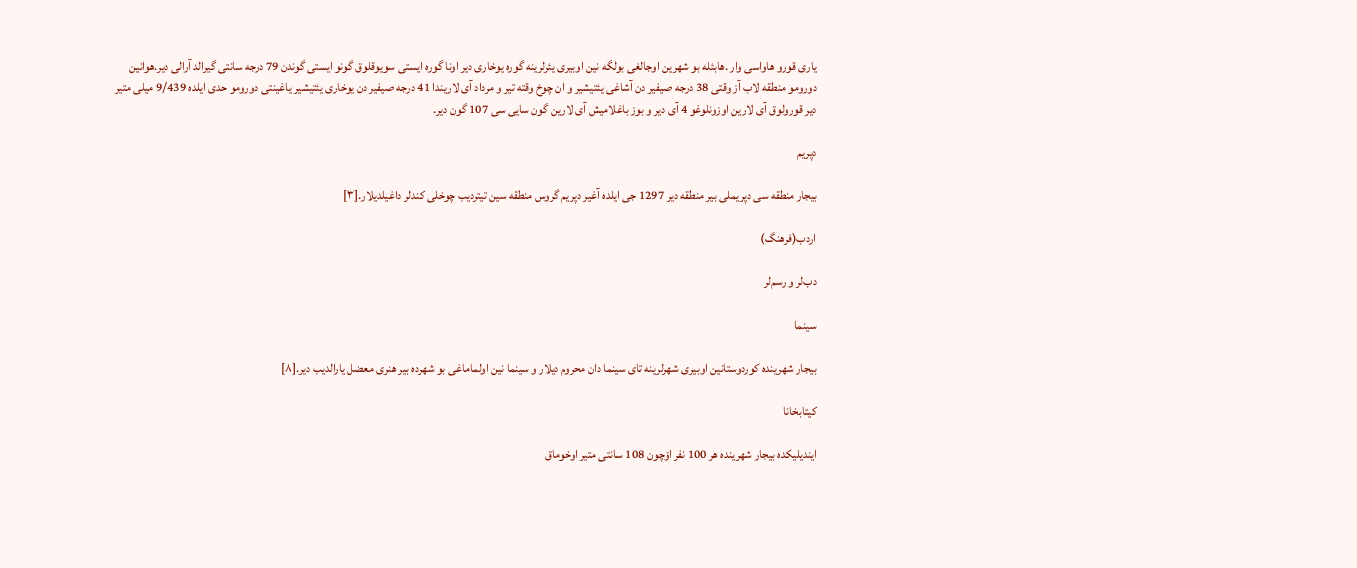یاری قورو هاواسی وار .هابئله بو شهرین اوجالغی بولگه نین اوبیری یئرلرینه گوره یوخاری دیر اونا گوره ایستی سویوقلوق گونو ایستی گوندن 79 درجه سانتی گیرالد آرالی دیر.هوانین دورومو منطقه لاب آز وقتی 38 درجه صیفیر دن آشاغی یئتیشیر و ان چوخ وقته تیر و مرداد آی لاریندا 41 درجه صیفیر دن یوخاری یئتیشیر یاغینتی دورومو حدی ایلده 9/439 میلی متیر دیر قورولوق آی لارین اوزونلوغو 4 آی دیر و بوز باغلامیش آی لارین گون سایی سی 107 گون دیر.

دپریم

بیجار منطقه سی دپریملی بیر منطقه دیر 1297 جی ایلده آغیر دپریم گروس منطقه سین تیتردیب چوخلی کندلر داغیلدیلار.[۳]

اردب(فرهنگ)

دب‌لر و رسم‌لر

سینما

بیجار شهرینده کوردوستانین اوبیری شهرلرینه تای سینما دان محروم دیلار و سینما نین اولماماغی بو شهرده بیر هنری معضل یارالدیب دیر.[۸]

کیتابخانا

ایندیلیکده بیجار شهرینده هر 100 نفر اۆچون 108 سانتی متیر اوخوماق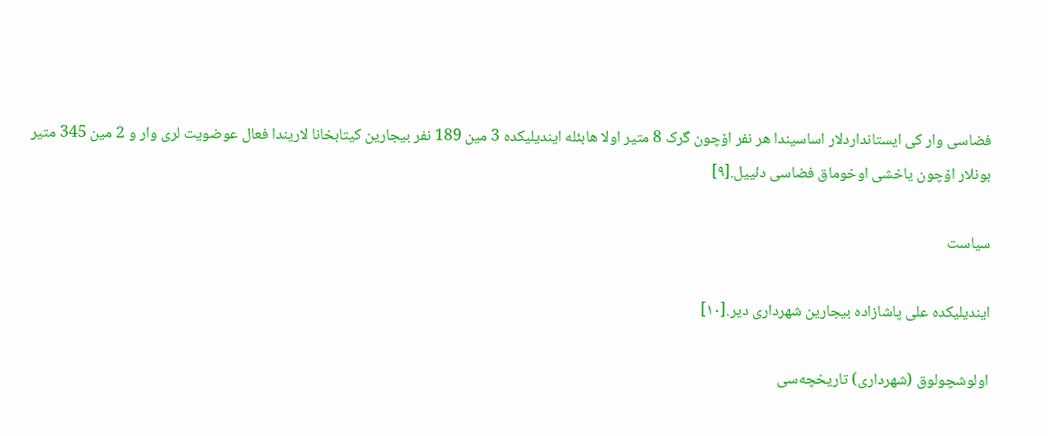فضاسی وار کی ایستانداردلار اساسیندا هر نفر اۆچون گرک 8 متیر اولا هابئله ایندیلیکده 3 مین 189 نفر بیجارین کیتابخانا لاریندا فعال عوضویت لری وار و 2 مین 345 متیر بونلار اۆچون یاخشی اوخوماق فضاسی دئییل.[۹]

سیاست

ایندیلیکده علی پاشازاده بیجارین شهرداری دیر.[۱۰]

اولوشچولوق (شهرداری) تاریخچه‌سی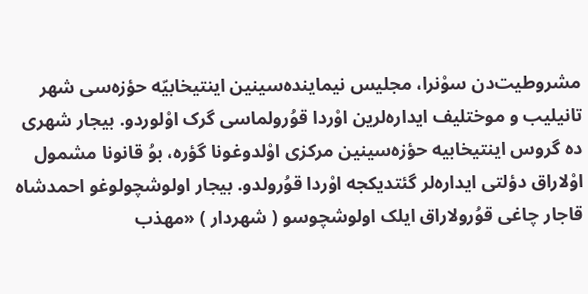مشروطیت‌دن سوْنرا، مجلیس نیماینده‌سینین اینتیخابیّه حؤزه‌سی شهر تانیلیب و موختلیف ایداره‌لرین اوْردا قوُرولماسی گرک اوْلوردو. بیجار شهری ده گروس اینتیخابیه حؤزه‌سینین مرکزی اوْلدوغونا گؤره، بوُ قانونا مشمول اوْلاراق دؤلتی ایداره‌لر گئتدیکجه اوْردا قوُرولدو. بیجار اولوشچولوغو احمدشاه قاجار چاغی قوُرولاراق ایلک اولوشچوسو ( شهردار ) «مهذب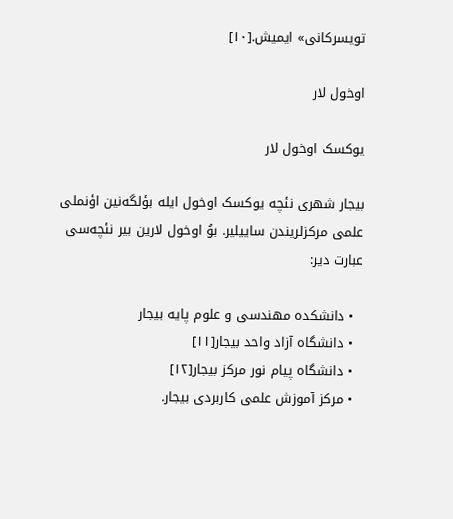تویسرکانی» ایمیش.[۱۰]

اوخول لار

یوکسک اوخول لار

بیجار شهری نئچه یوکسک اوخول ایله بؤلگه‌نین اؤنملی علمی مرکزلریندن ساییلیر. بوُ اوخول لارین بیر نئچه‌سی عبارت دیر:

  • دانشکده مهندسی و علوم پایه بیجار
  • دانشگاه آزاد واحد بیجار[۱۱]
  • دانشگاه پیام نور مرکز بیجار[۱۲]
  • مرکز آموزش علمی کاربردی بیجار.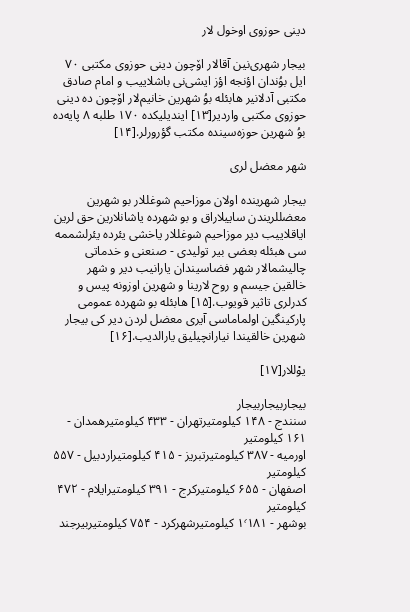دینی حوزوی اوخول لار

بیجار شهری‌نین آقالار اۆچون دینی حوزوی مکتبی ۷۰ ایل بوُندان اؤنجه اؤز ایشی‌نی باشلاییب و امام صادق مکتبی آدلانیر هابئله بوُ شهرین خانیم‌لار اۆچون ده دینی حوزوی مکتبی واردیر[۱۳] ایندیلیکده ۱۷۰ طلبه ۸ پایه‌ده بوُ شهرین حوزه‌سینده مکتب گؤرورلر.[۱۴]

شهر معضل لری

بیجار شهرینده اولان موزاحیم شوغللار بو شهرین معضللریندن ساییلاراق و بو شهرده یاشانلارین حق لرین ایاقلاییب دیر موزاحیم شوغللار یاخشی یئرده یئرلشممه سی هبئله بعضی بیر تولیدی - صنعنی و خدماتی چالیشمالار شهر فضاسیندان یارانیب دیر و شهر خالقین جیسم و روح لارینا و شهرین اوزونه پیس و کدرلری تاثیر قویوب.[۱۵] هابئله بو شهرده عمومی پارکینگین اولماماسی آیری معضل لردن دیر کی بیجار شهرین خالقیندا نیارانچیلیق یارالدیب.[۱۶]

یوْللار[۱۷]

بیجاربیجاربیجار
سنندج - ۱۴۸ کیلومتیرتهران - ۴۳۳ کیلومتیرهمدان - ۱۶۱ کیلومتیر
اورمیه - ۳۸۷ کیلومتیرتبریز - ۴۱۵ کیلومتیراردبیل - ۵۵۷ کیلومتیر
اصفهان - ۶۵۵ کیلومتیرکرج - ۳۹۱ کیلومتیرایلام - ۴۷۲ کیلومتیر
بوشهر - ۱٬۱۸۱ کیلومتیرشهرکرد - ۷۵۴ کیلومتیربیرجند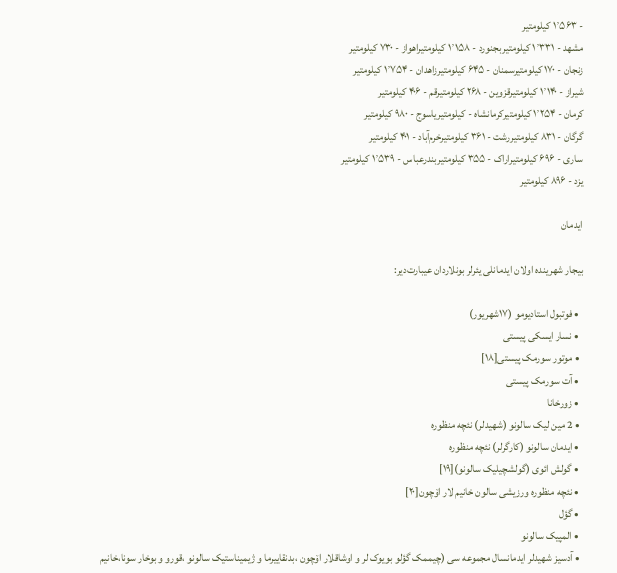- ۱٬۵۶۳ کیلومتیر
مشهد - ۱٬۳۳۱ کیلومتیربجنورد - ۱٬۱۵۸ کیلومتیراهواز - ۷۳۰ کیلومتیر
زنجان - ۱۷۰ کیلومتیرسمنان - ۶۴۵ کیلومتیرزاهدان - ۱٬۷۵۴ کیلومتیر
شیراز - ۱٬۱۴۰ کیلومتیرقزوین - ۲۶۸ کیلومتیرقم - ۴۰۶ کیلومتیر
کرمان - ۱٬۲۵۴ کیلومتیرکرمانشاه - کیلومتیریاسوج - ۹۸۰ کیلومتیر
گرگان - ۸۳۱ کیلومتیررشت - ۳۶۱ کیلومتیرخرم‌آباد - ۴۰۱ کیلومتیر
ساری - ۶۹۶ کیلومتیراراک - ۳۵۵ کیلومتیربندرعباس - ۱٬۵۳۹ کیلومتیر
یزد - ۸۹۶ کیلومتیر

ایدمان

بیجار شهرینده اولان ایدمانلی یئرلر بونلاردان عیبارت‌دیر:

  • فوتبول استادیومو (۱۷شهریور)
  • نسار ایسکی پیستی
  • موتور سورمک پیستی[۱۸]
  • آت سورمک پیستی
  • زورخانا
  • 2 مین لیک سالونو (شهیدلر) نئچه منظوره
  • ایدمان سالونو (کارگرلر) نئچه منظوره
  • گولش ائوی (گولشچیلیک سالونو)[۱۹]
  • نئچه منظوره ورزیشی سالون خانیم لار اۆچون[۲۰]
  • گؤل
  • المپیک سالونو
  • آدسیز شهیدلر ایدمانسال مجموعه سی (چیممک گؤلو بویوک لر و اوشاقلار اۆچون ،بدنقاییرما و ژیمیناستیک سالونو ،قورو و بوخار سونا،خانیم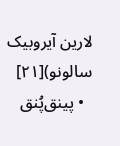لارین آیروبیک سالونو)[۲۱]
  • پینق‌پُنق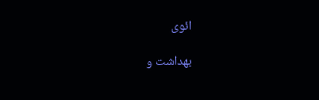ائوی

بهداشت و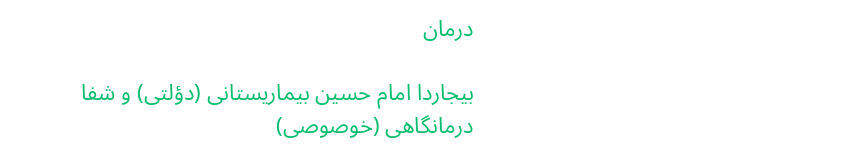درمان

بیجاردا امام حسین بیماریستانی (دؤلتی) و شفا درمانگاهی (خوصوصی)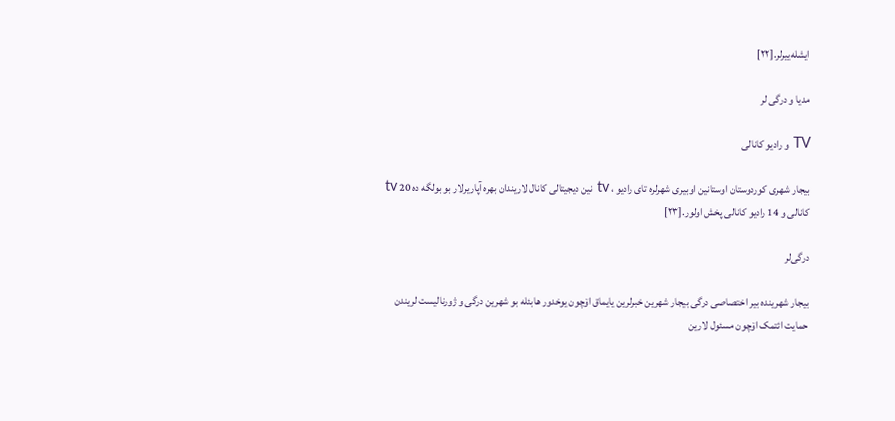ایشله‌ییرلر.[۲۲]

مدیا و درگی لر

TV و رادیو کانالی

بیجار شهری کوردوستان اوستانین اوبیری شهرلره تای رادیو ، tv نین دیجیتالی کانال لاریندان بهره آپاریرلار بو بولگه ده 20 tv کانالی و 14 رادیو کانالی پخش اولور.[۲۳]

درگی‌لر

بیجار شهرینده بیر اختصاصی درگی بیجار شهرین خبرلرین یایماق اۆچون یوخدور هابئله بو شهرین درگی و ژورنالیست لریندن حمایت ائتمک اۆچون مسئول لارین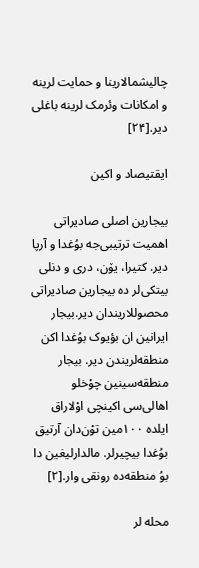چالیشمالارینا و حمایت لرینه و امکانات وئرمک لرینه باغلی دیر.[۲۴]

ایقتیصاد و اکین

بیجارین اصلی صادیراتی اهمیت ترتیبی‌جه بوُغدا و آرپا دیر. کتیرا، یۆن، دری و دنلی بیتکی‌لر ده بیجارین صادیراتی محصوللاریندان دیر.بیجار ایرانین ان بؤیوک بوُغدا اکن منطقه‌لریندن دیر. بیجار منطقه‌سینین چوْخلو اهالی‌سی اکینچی اوْلاراق ایلده ۱۰۰مین توْن‌دان آرتیق بوُغدا بیچیرلر. مالدارلیغین دا بوُ منطقه‌ده رونقی وار.[۲]

محله لر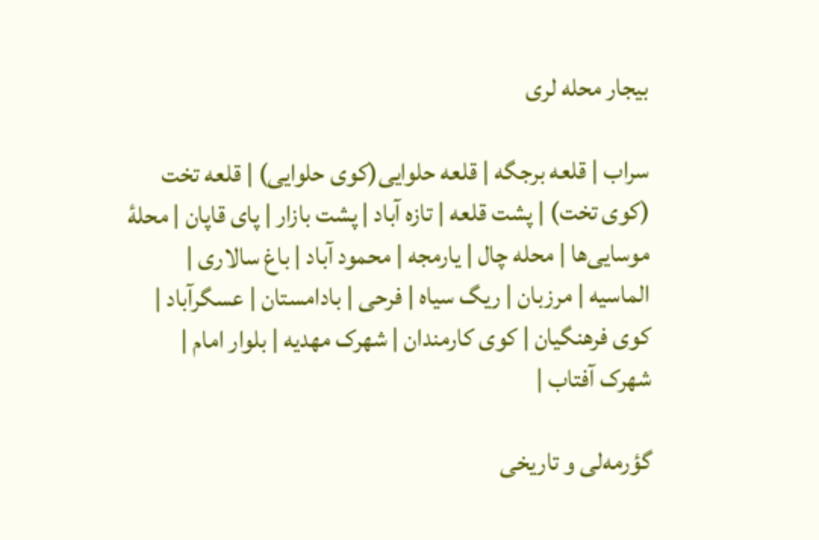بیجار محله لری

سراب | قلعه برجگه | قلعه حلوایی(کوی حلوایی) | قلعه تخت (کوی تخت) | پشت قلعه | تازه آباد | پشت بازار | پای قاپان | محلهٔ موسایی‌ها | محله چال | یارمجه | محمود آباد | باغ سالاری | الماسیه | مرزبان | ریگ سیاه | فرحی | بادامستان | عسگرآباد | کوی فرهنگیان | کوی کارمندان | شهرک مهدیه | بلوار امام | شهرک آفتاب |

گؤرمه‌لی و تاریخی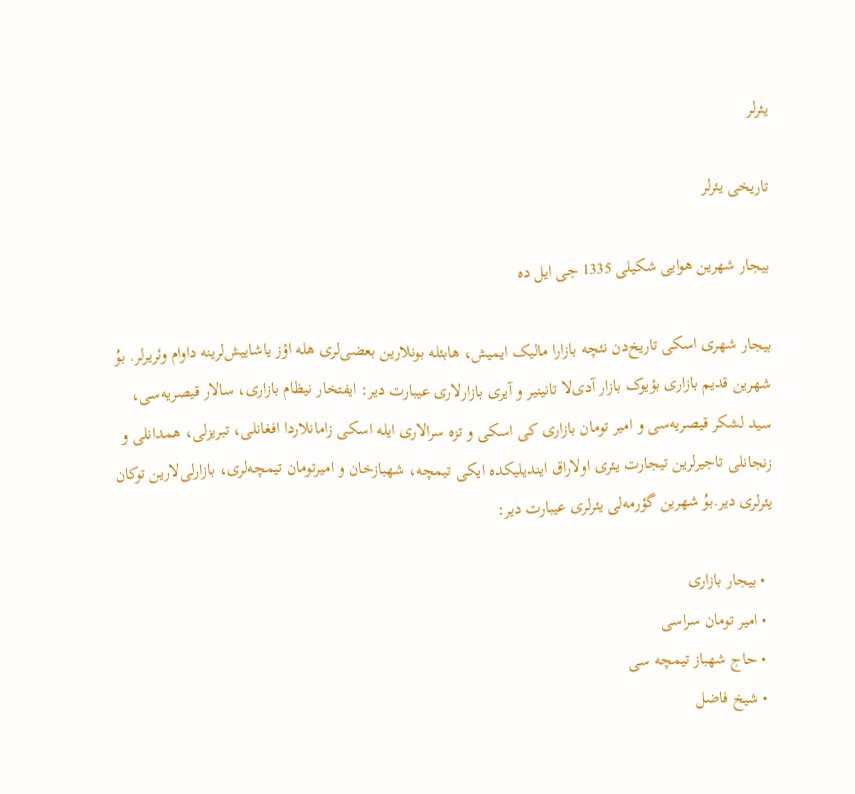یئرلر

تاریخی یئرلر

بیجار شهرین هوایی شکیلی 1335 جی ایل ده

بیجار شهری اسکی تاریخ‌دن نئچه بازارا مالیک ایمیش، هابئله بونلارین بعضی‌لری هله اؤز یاشاییش‌لرینه داوام وئریرلر. بوُ شهرین قدیم بازاری بؤیوک بازار آدی‌لا تانینیر و آیری بازارلاری عیبارت دیر: ایفتخار نیظام بازاری، سالار قیصریه‌سی، سید لشکر قیصریه‌سی و امیر تومان بازاری کی اسکی و تزه سرالاری ایله اسکی زامانلاردا افغانلی، تبریزلی، همدانلی و زنجانلی تاجیرلرین تیجارت یئری اولاراق ایندیلیکده ایکی تیمچه، شهبازخان و امیرتومان تیمچه‌لری، بازارلی‌لارین توکان یئرلری دیر.بوُ شهرین گؤرمه‌لی یئرلری عیبارت دیر:

  • بیجار بازاری
  • امیر تومان سراسی
  • حاج شهباز تیمچه سی
  • شیخ فاضل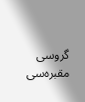گروسی مقبره‌سی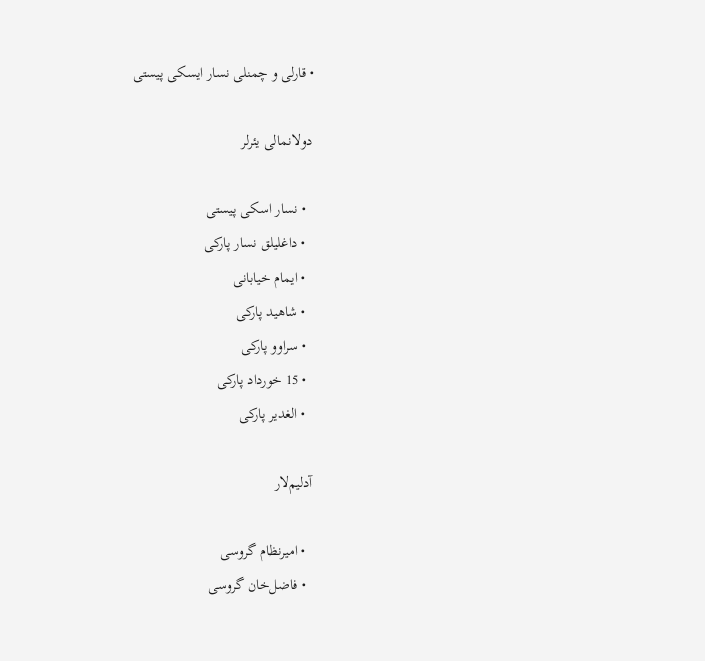• قارلی و چمنلی نسار ایسکی پیستی

دولانمالی یئرلر

  • نسار اسکی پیستی
  • داغلیلق نسار پارکی
  • ایمام خیابانی
  • شاهید پارکی
  • سراوو پارکی
  • 15 خورداد پارکی
  • الغدیر پارکی

آدلیم‌لار

  • امیرنظام گروسی
  • فاضل‌خان گروسی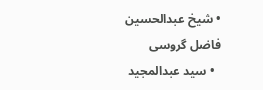• شیخ عبدالحسین فاضل گروسی
  • سید عبدالمجید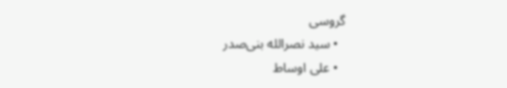گروسی
  • سید نصرالله بنی‌صدر
  • علی اوساط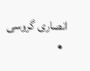انصاری گروسی
  •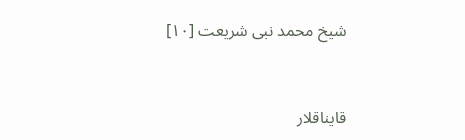شیخ محمد نبی شریعت [۱۰]


قایناقلار